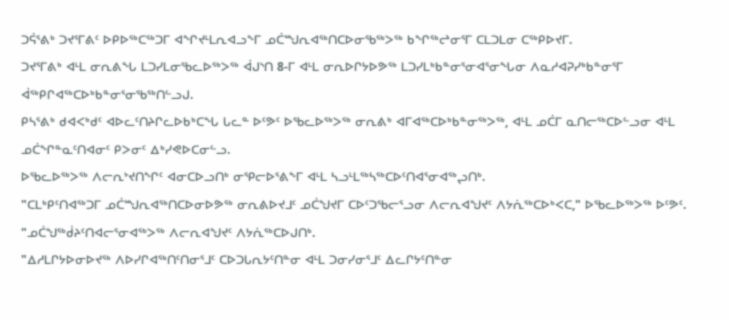ᑐᕌᕐᕕᒃ ᑐᔪᕐᒥᕕᑦ ᐅᑭᐅᖅᑕᖅᑐᒥ ᐊᖏᔪᒻᒪᕆᐊᓗᖕᒥ ᓄᑖᙳᕆᐊᖅᑎᑕᐅᓂᖃᖅᐳᖅ ᑲᖏᖅᖠᓂᕐᒥ ᑕᒪᑐᒪᓂ ᑕᖅᑭᐅᔪᒥ.
ᑐᔪᕐᒥᕕᒃ ᐊᒻᒪ ᓂᕆᕕᖓ ᒪᑐᓯᒪᓂᖃᓚᐅᖅᐳᖅ ᐋᒍᔅᑎ 8-ᒥ ᐊᒻᒪ ᓂᕆᐅᒋᔭᐅᕗᖅ ᒪᑐᓯᒪᒃᑲᓐᓂᕐᓂᐊᕐᓂᖓᓂ ᐱᓇᓱᐊᕈᓯᒃᑲᓐᓂᕐᒥ ᐋᖅᑭᒋᐊᖅᑕᐅᒃᑲᓐᓂᕐᓂᖃᖅᑎᓪᓗᒍ.
ᑭᓴᕐᕕᒃ ᑯᐊᐸᒃᑯᑦ ᐊᐅᓚᑦᑎᔨᒋᓚᐅᑲᒃᑕᖓ ᒐᓚᓐ ᐅᑦᕗᑦ ᐅᖃᓚᐅᖅᐳᖅ ᓂᕆᕕᒃ ᐊᒥᐊᖅᑕᐅᒃᑲᓐᓂᖅᐳᖅ, ᐊᒻᒪ ᓄᑖᒥ ᓇᑎᓕᖅᑕᐅᓪᓗᓂ ᐊᒻᒪ ᓄᑖᖏᓐᓇᑦᑎᐊᓂᑦ ᑭᐳᓂᑦ ᐃᒃᓯᕙᐅᑕᓂᓪᓗ.
ᐅᖃᓚᐅᖅᐳᖅ ᐱᓕᕆᔾᔪᑎᖏᑦ ᐊᓂᑕᐅᓗᑎᒃ ᓂᕿᓕᐅᕐᕕᖕᒥ ᐊᒻᒪ ᓴᓗᒻᒪᖅᓴᖅᑕᐅᑦᑎᐊᕐᓂᐊᖅᖢᑎᒃ.
"ᑕᒪᒃᑭᑦᑎᐊᖅᑐᒥ ᓄᑖᙳᕆᐊᖅᑎᑕᐅᓂᐅᕗᖅ ᓂᕆᕕᐅᔪᒧᑦ ᓄᑖᖑᔪᒥ ᑕᐅᑦᑐᖃᓕᕐᓗᓂ ᐱᓕᕆᐊᖑᔪᑦ ᐱᔭᕇᖅᑕᐅᒃᐸᑕ," ᐅᖃᓚᐅᖅᐳᖅ ᐅᑦᕗᑦ.
"ᓄᑖᖑᖅᑰᔨᑦᑎᐊᓕᕐᓂᐊᖅᐳᖅ ᐱᓕᕆᐊᖑᔪᑦ ᐱᔭᕇᖅᑕᐅᒍᑎᒃ.
"ᐃᓱᒪᒋᔭᐅᓂᐅᔪᖅ ᐱᐅᓯᒋᐊᖅᑎᑦᑎᓂᕐᒧᑦ ᑕᐅᑐᒐᕆᔭᑦᑎᓐᓂ ᐊᒻᒪ ᑐᓂᓯᓂᕐᒧᑦ ᐃᓚᒋᔭᑦᑎᓐᓂ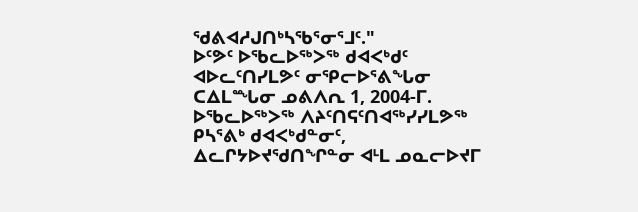ᖁᕕᐊᓱᒍᑎᒃᓴᖃᕐᓂᕐᒧᑦ."
ᐅᑦᕗᑦ ᐅᖃᓚᐅᖅᐳᖅ ᑯᐊᐸᒃᑯᑦ ᐊᐅᓚᑦᑎᓯᒪᕗᑦ ᓂᕿᓕᐅᕐᕕᖓᓂ ᑕᐃᒪᙵᓂ ᓄᕕᐱᕆ 1, 2004-ᒥ.
ᐅᖃᓚᐅᖅᐳᖅ ᐱᔨᑦᑎᕋᑦᑎᐊᖅᓯᓯᒪᕗᖅ ᑭᓴᕐᕕᒃ ᑯᐊᐸᒃᑯᓐᓂᑦ, ᐃᓚᒋᔭᐅᔪᖁᑎᖏᓐᓂ ᐊᒻᒪ ᓄᓇᓕᐅᔪᒥ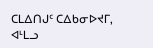ᑕᒪᐃᑎᒍᑦ ᑕᐃᑲᓂᐅᔪᒥ, ᐊᒻᒪᓗ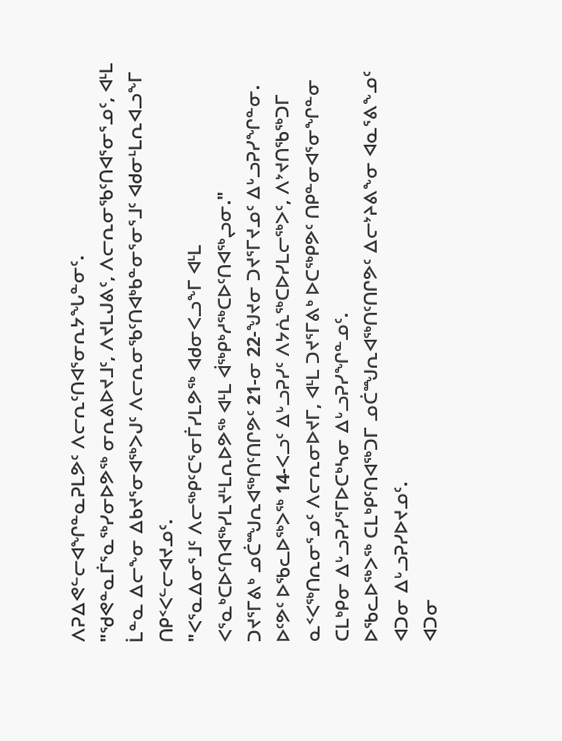ᐱᕈᐃᕙᓪᓕᐊᖏᓐᓇᕈᒪᕗᑦ ᐱᓕᕆᑦᑎᐊᕐᓂᕆᔭᖓᓐᓂᑦ.
"ᖁᕙᓐᓇᒦᕐᓇᖅᓯᓂᐅᕗᖅ ᓂᕆᕕᐅᔪᒧᑦ, ᐱᔪᒪᒍᕕᑦ, ᐱᓕᕆᓂᖃᑦᑎᐊᕐᓂᕐᓄᑦ, ᐊᒻᒪ ᒫᓐᓇ ᐃᓕᖕᓂ ᐃᑲᔪᕐᓂᐊᖅᐳᒍᑦ ᐱᓕᕆᓂᖃᑦᑎᐊᒃᑲᓐᓂᕐᓂᕐᒧᑦ ᐊᑯᓂᒻᒪᕆᐊᓗᖕᒥ ᑎᑭᑉᐸᓪᓕᐊᔪᓄᑦ.
"ᐸᕐᓇᐃᓂᕐᒧᑦ ᐱᓕᖅᑭᑦᑕᕐᓂᒦᓯᒪᕗᖅ ᐊᑯᓂᐸᓗᖕᒥ ᐊᒻᒪ ᐸᕐᓇᒃᑕᐅᑦᑎᐊᖅᓯᒪᔪᒻᒪᕆᐅᕗᖅ ᐊᒻᒪ ᐋᖅᑭᒃᓱᖅᑕᐅᑦᑎᐊᖅᖢᓂ."
ᑐᔪᕐᒥᕕᒃ ᓄᑖᙳᕆᐊᖅᑎᑦᑎᒋᕗᑦ 21-ᓂ 22-ᖑᔪᓂ ᑐᔪᕐᒥᔪᓄᑦ ᐃᒡᓗᕈᓯᖏᓐᓂ.
ᐅᑦᕗᑦ ᐅᖃᓚᐅᖅᐳᖅ 14-ᐸᓗᑦ ᐃᒡᓗᕈᓯᑦ ᐱᔭᕇᖅᑕᐅᓯᒪᓕᖅᐳᑦ, ᐱᔾᔪᑎᖃᖅᑐᒥ ᓇᑉᐸᖅᑎᕆᓂᕐᓄᑦ ᐱᓕᕆᓂᐅᔪᒥ, ᐊᒻᒪ ᑐᔪᕐᒥᕕᒃ ᐅᑕᖅᑭᕗᑦ ᑎᑭᓐᓂᐊᕐᓂᖏᓐᓂ ᑕᒪᒃᑭᓂ ᐃᒡᓗᕈᓯᕐᒥᐅᑕᒃᓴᓂ ᐃᒡᓗᕈᓯᖏᓐᓄᑦ.
ᐅᖃᓚᐅᖅᐳᖅ ᑕᒪᒃᑭᑦᑎᐊᖅᑐᒥ ᓄᑖᙳᕆᐊᖅᑎᑦᑎᒋᕗᑦ ᐃᓕᔾᔨᕕᖕᓂ ᐊᓇᕐᕕᖕᓄᑦ ᐊᑐᓂ ᐃᒡᓗᕈᓯᐅᔪᓄᑦ.
ᐊᑐᓂ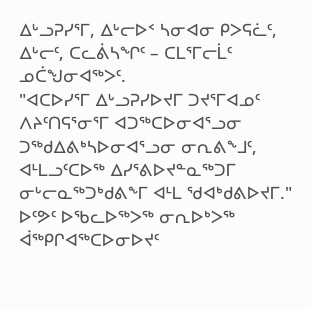ᐃᒡᓗᕈᓯᕐᒥ, ᐃᒡᓕᐅᑉ ᓴᓂᐊᓂ ᑭᐳᕋᓛᑦ, ᐃᒡᓕᑦ, ᑕᓚᕖᓴᖏᑦ – ᑕᒪᕐᒥᓕᒫᑦ ᓄᑖᖑᓂᐊᖅᐳᑦ.
"ᐊᑕᐅᓯᕐᒥ ᐃᒡᓗᕈᓯᐅᔪᒥ ᑐᔪᕐᒥᐊᓄᑦ ᐱᔨᑦᑎᕋᕐᓂᕐᒥ ᐊᑐᖅᑕᐅᓂᐊᕐᓗᓂ ᑐᖅᑯᐃᕕᒃᓴᐅᓂᐊᕐᓗᓂ ᓂᕆᕕᖕᒧᑦ, ᐊᒻᒪᓗᑦᑕᐅᖅ ᐃᓯᕐᕕᐅᔪᓐᓇᖅᑐᒥ ᓂᒡᓕᓇᖅᑐᒃᑯᕕᖕᒥ ᐊᒻᒪ ᖁᐊᒃᑯᕕᐅᔪᒥ."
ᐅᑦᕗᑦ ᐅᖃᓚᐅᖅᐳᖅ ᓂᕆᐅᒃᐳᖅ ᐋᖅᑭᒋᐊᖅᑕᐅᓂᐅᔪᑦ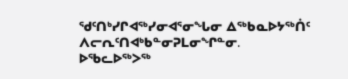ᖁᑦᑎᒃᓯᒋᐊᖅᓯᓂᐊᕐᓂᖓᓂ ᐃᖅᑲᓇᐅᔭᖅᑏᑦ ᐱᓕᕆᑦᑎᐊᒃᑲᓐᓂᕈᒪᓂᖏᓐᓂ.
ᐅᖃᓚᐅᖅᐳᖅ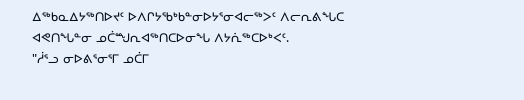ᐃᖅᑲᓇᐃᔭᖅᑎᐅᔪᑦ ᐅᐱᒋᔭᖃᒃᑲᓐᓂᐅᔭᕐᓂᐊᓕᖅᐳᑦ ᐱᓕᕆᕕᖓᑕ ᐊᕙᑎᖓᓐᓂ ᓄᑖᙳᕆᐊᖅᑎᑕᐅᓂᖓ ᐱᔭᕇᖅᑕᐅᒃᐸᑦ.
"ᓲᕐᓗ ᓂᐅᕕᕐᓂᕐᒥ ᓄᑖᒥ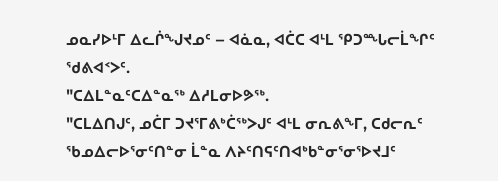ᓄᓇᓯᐅᒻᒥ ᐃᓚᒌᖑᔪᓄᑦ – ᐊᓈᓇ, ᐊᑖᑕ ᐊᒻᒪ ᕿᑐᙵᓕᒫᖏᑦ ᖁᕕᐊᑉᐳᑦ.
"ᑕᐃᒪᓐᓇᑦᑕᐃᓐᓇᖅ ᐃᓱᒪᓂᐅᕗᖅ.
"ᑕᒪᐃᑎᒍᑦ, ᓄᑖᒥ ᑐᔪᕐᒥᕕᒃᑖᖅᐳᒍᑦ ᐊᒻᒪ ᓂᕆᕕᖕᒥ, ᑕᑯᓕᕆᑦ ᖃᓄᐃᓕᐅᕐᓂᑦᑎᓐᓂ ᒫᓐᓇ ᐱᔨᑦᑎᕋᑦᑎᐊᒃᑲᓐᓂᕐᓂᕐᐅᔪᒧᑦ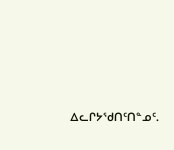ᐃᓚᒋᔭᖁᑎᑦᑎᓐᓄᑦ.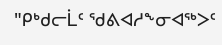"ᑭᒃᑯᓕᒫᑦ ᖁᕕᐊᓱᖕᓂᐊᖅᐳᑦ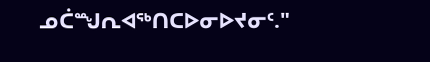ᓄᑖᙳᕆᐊᖅᑎᑕᐅᓂᐅᔪᓂᑦ."